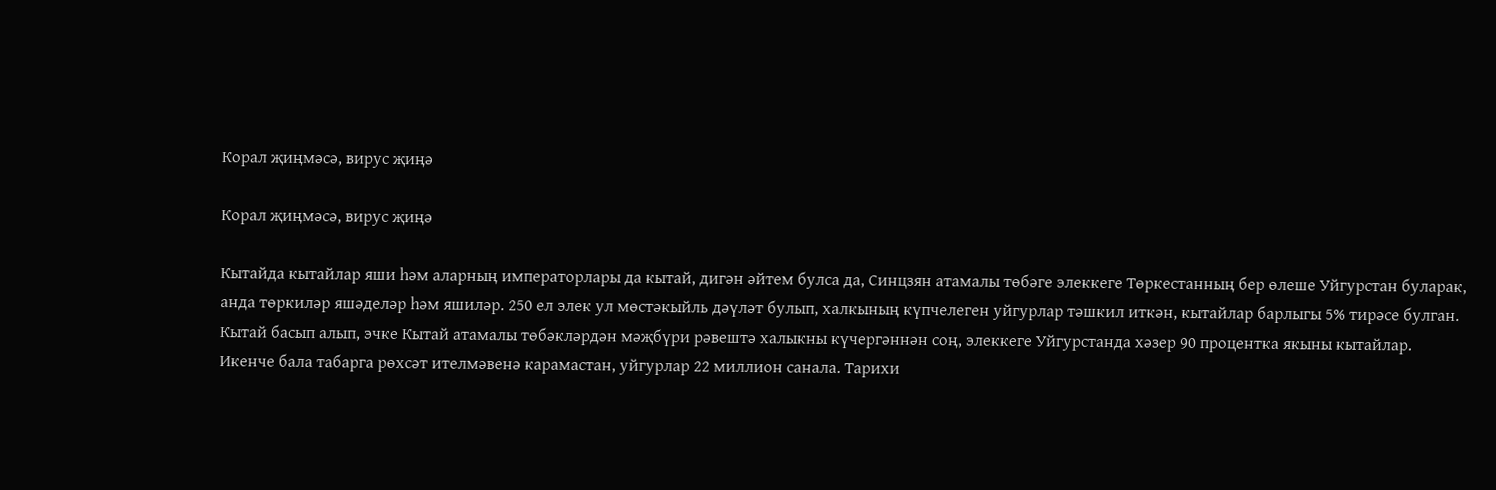Корал җиңмәсә, вирус җиңә

Корал җиңмәсә, вирус җиңә

Кытайда кытайлар яши һәм аларның императорлары да кытай, дигән әйтем булса да, Синцзян атамалы төбәге элеккеге Төркестанның бер өлеше Уйгурстан буларак, анда төркиләр яшәделәр һәм яшиләр. 250 ел элек ул мөстәкыйль дәүләт булып, халкының күпчелеген уйгурлар тәшкил иткән, кытайлар барлыгы 5% тирәсе булган. Кытай басып алып, эчке Кытай атамалы төбәкләрдән мәҗбүри рәвештә халыкны күчергәннән соң, элеккеге Уйгурстанда хәзер 90 процентка якыны кытайлар. Икенче бала табарга рөхсәт ителмәвенә карамастан, уйгурлар 22 миллион санала. Тарихи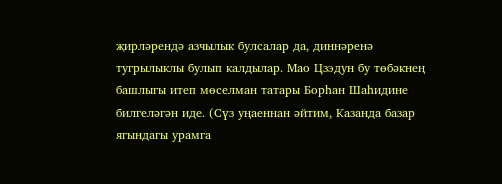җирләрендә азчылык булсалар да, диннәренә тугрылыклы булып калдылар. Мао Цзэдун бу төбәкнең башлыгы итеп мөселман татары Борһан Шаһидине билгеләгән иде. (Сүз уңаеннан әйтим, Казанда базар ягындагы урамга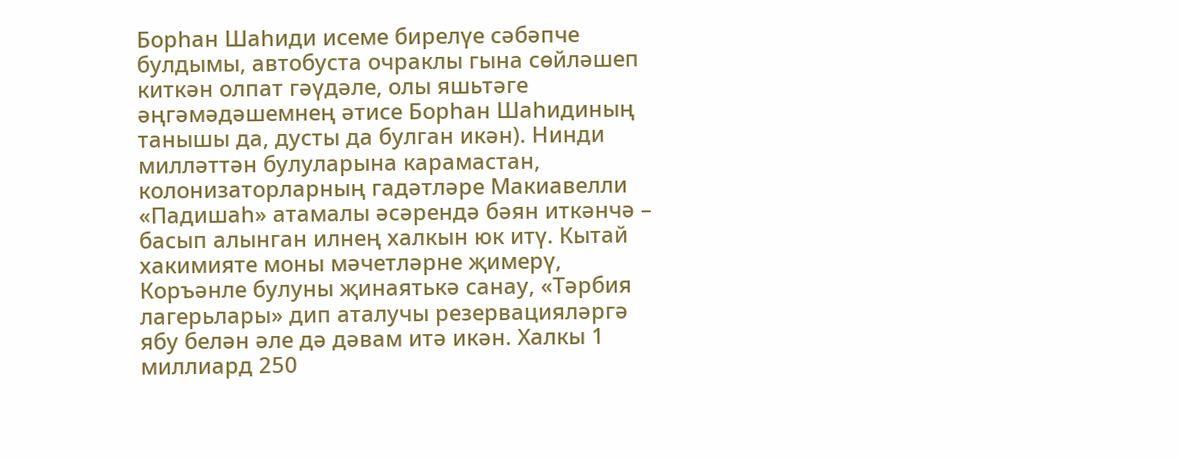Борһан Шаһиди исеме бирелүе сәбәпче булдымы, автобуста очраклы гына сөйләшеп киткән олпат гәүдәле, олы яшьтәге әңгәмәдәшемнең әтисе Борһан Шаһидиның танышы да, дусты да булган икән). Нинди милләттән булуларына карамастан, колонизаторларның гадәтләре Макиавелли «Падишаһ» атамалы әсәрендә бәян иткәнчә – басып алынган илнең халкын юк итү. Кытай хакимияте моны мәчетләрне җимерү, Коръәнле булуны җинаятькә санау, «Тәрбия лагерьлары» дип аталучы резервацияләргә ябу белән әле дә дәвам итә икән. Халкы 1 миллиард 250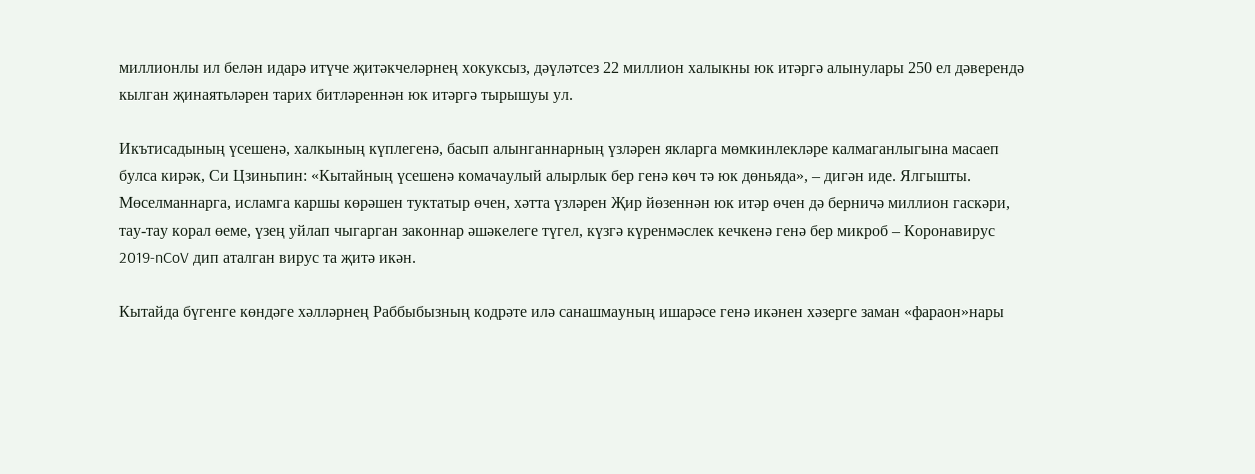миллионлы ил белән идарә итүче җитәкчеләрнең хокуксыз, дәүләтсез 22 миллион халыкны юк итәргә алынулары 250 ел дәверендә кылган җинаятьләрен тарих битләреннән юк итәргә тырышуы ул.

Икътисадының үсешенә, халкының күплегенә, басып алынганнарның үзләрен якларга мөмкинлекләре калмаганлыгына масаеп булса кирәк, Си Цзиньпин: «Кытайның үсешенә комачаулый алырлык бер генә көч тә юк дөньяда», – дигән иде. Ялгышты. Мөселманнарга, исламга каршы көрәшен туктатыр өчен, хәтта үзләрен Җир йөзеннән юк итәр өчен дә берничә миллион гаскәри, тау-тау корал өеме, үзең уйлап чыгарган законнар әшәкелеге түгел, күзгә күренмәслек кечкенә генә бер микроб – Коронавирус 2019-nCoV дип аталган вирус та җитә икән.

Кытайда бүгенге көндәге хәлләрнең Раббыбызның кодрәте илә санашмауның ишарәсе генә икәнен хәзерге заман «фараон»нары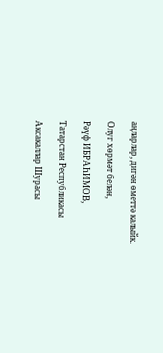аңларлар, дигән өметтә калыйк.

Олуг хөрмәт белән,

Рәүф ИБРАҺИМОВ,

Татарстан Республикасы

Аксакаллар Шурасы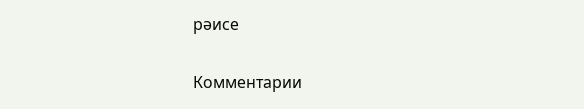рәисе

Комментарии